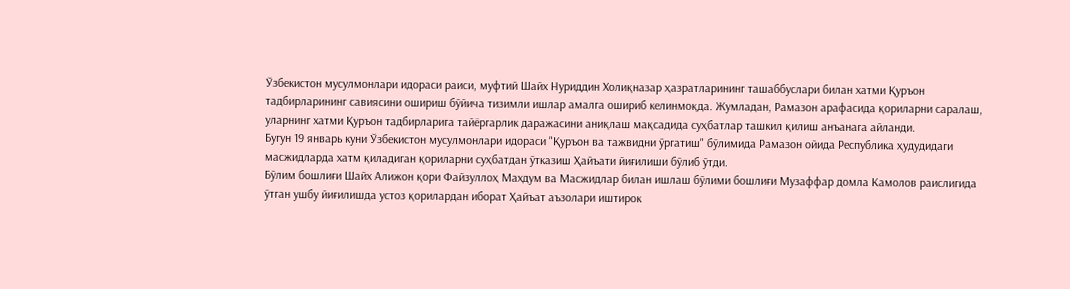Ўзбекистон мусулмонлари идораси раиси, муфтий Шайх Нуриддин Холиқназар ҳазратларининг ташаббуслари билан хатми Қуръон тадбирларининг савиясини ошириш бўйича тизимли ишлар амалга ошириб келинмоқда. Жумладан, Рамазон арафасида қориларни саралаш, уларнинг хатми Қуръон тадбирларига тайёргарлик даражасини аниқлаш мақсадида суҳбатлар ташкил қилиш анъанага айланди.
Бугун 19 январь куни Ўзбекистон мусулмонлари идораси "Қуръон ва тажвидни ўргатиш" бўлимида Рамазон ойида Республика ҳудудидаги масжидларда хатм қиладиган қориларни суҳбатдан ўтказиш Ҳайъати йиғилиши бўлиб ўтди.
Бўлим бошлиғи Шайх Алижон қори Файзуллоҳ Махдум ва Масжидлар билан ишлаш бўлими бошлиғи Музаффар домла Камолов раислигида ўтган ушбу йиғилишда устоз қорилардан иборат Ҳайъат аъзолари иштирок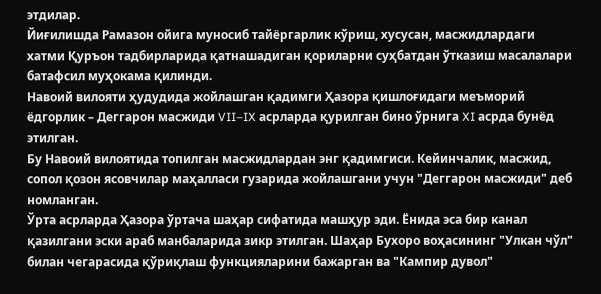этдилар.
Йиғилишда Рамазон ойига муносиб тайёргарлик кўриш, хусусан, масжидлардаги хатми Қуръон тадбирларида қатнашадиган қориларни суҳбатдан ўтказиш масалалари батафсил муҳокама қилинди.
Навоий вилояти ҳудудида жойлашган қадимги Ҳазора қишлоғидаги меъморий ёдгорлик – Деггарон масжиди VII–IX асрларда қурилган бино ўрнига XI асрда бунёд этилган.
Бу Навоий вилоятида топилган масжидлардан энг қадимгиси. Кейинчалик, масжид, сопол қозон ясовчилар маҳалласи гузарида жойлашгани учун "Деггарон масжиди" деб номланган.
Ўрта асрларда Ҳазора ўртача шаҳар сифатида машҳур эди. Ёнида эса бир канал қазилгани эски араб манбаларида зикр этилган. Шаҳар Бухоро воҳасининг "Улкан чўл" билан чегарасида қўриқлаш функцияларини бажарган ва "Кампир дувол"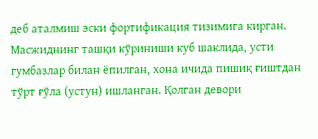деб аталмиш эски фортификация тизимига кирган.
Масжиднинг ташқи кўриниши куб шаклида, усти гумбазлар билан ёпилган, хона ичида пишиқ ғиштдан тўрт ғўла (устун) ишланган. Қолган девори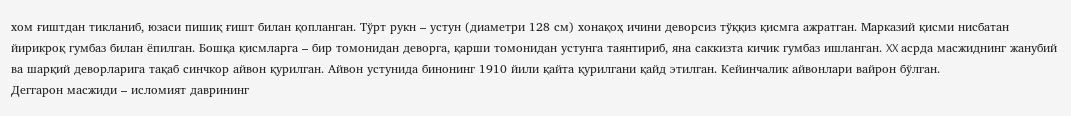хом ғиштдан тикланиб, юзаси пишиқ ғишт билан қопланган. Тўрт рукн – устун (диаметри 128 см) хонақоҳ ичини деворсиз тўққиз қисмга ажратган. Марказий қисми нисбатан йирикроқ гумбаз билан ёпилган. Бошқа қисмларга – бир томонидан деворга, қарши томонидан устунга таянтириб, яна саккизта кичик гумбаз ишланган. XX асрда масжиднинг жанубий ва шарқий деворларига тақаб синчкор айвон қурилган. Айвон устунида бинонинг 1910 йили қайта қурилгани қайд этилган. Кейинчалик айвонлари вайрон бўлган.
Деггарон масжиди – исломият даврининг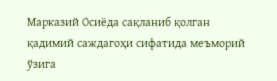Марказий Осиёда сақланиб қолган қадимий саждагоҳи сифатида меъморий ўзига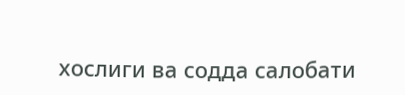хослиги ва содда салобати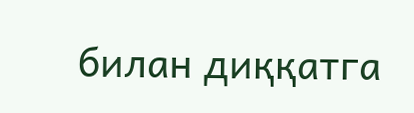билан диққатга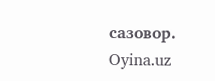сазовор.
Oyina.uz